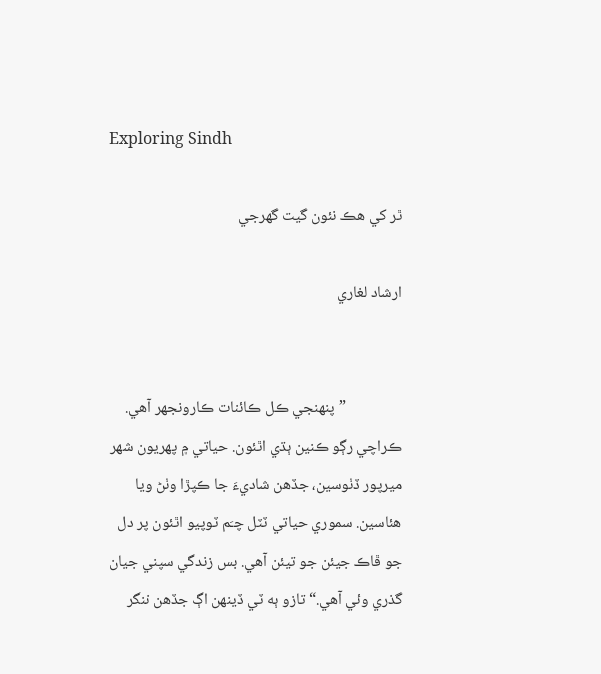Exploring Sindh

ٿر کي هڪ نئون گيت گهرجي

ارشاد لغاري


                ”پنهنجي ڪل ڪائنات ڪارونجهر آهي. ڪراچي رڳو ڪنين ٻڌي اٿئون. حياتي ۾ پهريون شهر ميرپور ڏٺوسين، جڏهن شاديءَ جا ڪپڙا وٺڻ ويا هئاسين. سموري حياتي ٽٽل چـَم ٽوپيو اٿئون پر دل جو ڦاڪ جيئن جو تيئن آهي. بس زندگي سپني جيان گذري وئي آهي.“ تازو ٻه ٽي ڏينهن اڳ جڏهن ننگر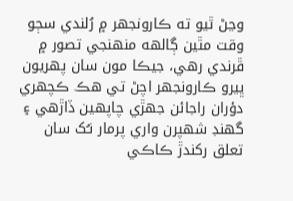وڃڻ ٿيو ته ڪارونجهر ۾ رُلندي سڄو وقت مٿين ڳالهه منهنجي تصور ۾ ڦرندي رهي، جيڪا مون سان پهريون ڀيرو ڪارونجهر اچڻ تي هڪ ڪچهري دؤران راجائن جهڙي چاپهين ڏاڙهي ۽ گهنڊ شهپرن واري پرمار نـُک سان تعلق رکندڙ ڪاڪي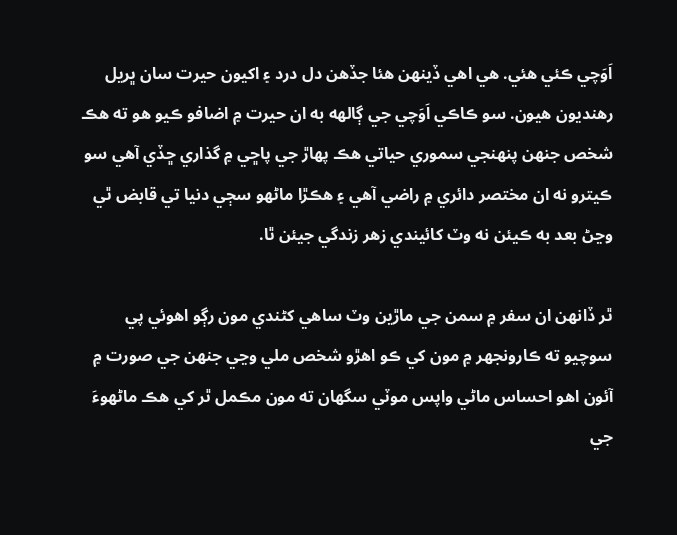اَوَچي ڪئي هئي. هي اهي ڏينهن هئا جڏهن دل درد ۽ اکيون حيرت سان ڀريل رهنديون هيون. سو ڪاڪي اَوَچي جي ڳالهه به ان حيرت ۾ اضافو ڪيو هو ته هڪ شخص جنهن پنهنجي سموري حياتي هڪ پهاڙ جي پاڇي ۾ گذاري ڇڏي آهي سو ڪيترو نه ان مختصر دائري ۾ راضي آهي ۽ هڪڙا ماڻهو سڄي دنيا تي قابض ٿي وڃڻ بعد به ڪيئن نه وٽ کائيندي زهر زندگي جيئن ٿا.

ٿر ڏانهن ان سفر ۾ سمن جي ماڙين وٽ ساهي کڻندي مون رڳو اهوئي پي سوچيو ته ڪارونجهر ۾ مون کي ڪو اهڙو شخص ملي وڃي جنهن جي صورت ۾ آئون اهو احساس ماڻي واپس موٽي سگهان ته مون مڪمل ٿر کي هڪ ماڻهوءَ جي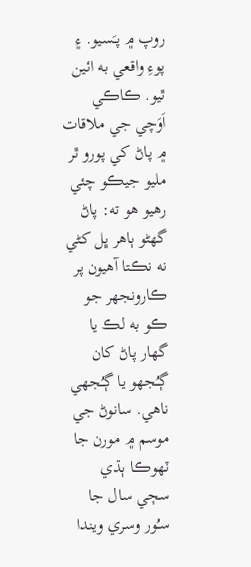روپ ۾ پـَسيو. ۽ پوءِ واقعي به ائين ٿيو. ڪاڪي اَوَچي جي ملاقات ۾ پاڻ کي پورو ٿر مليو جيڪو چئي رهيو هو ته: پاڻ گهڻو ٻاهر ڀل کڻي نه نڪتا آهيون پر ڪارونجهر جو ڪو به لڪ يا گهار پاڻ کان ڳـُجهو يا ڳـُجهي ناهي. سانوڻ جي موسم ۾ مورن جا ٽهوڪا ٻڌي سڄي سال جا سـُور وسري ويندا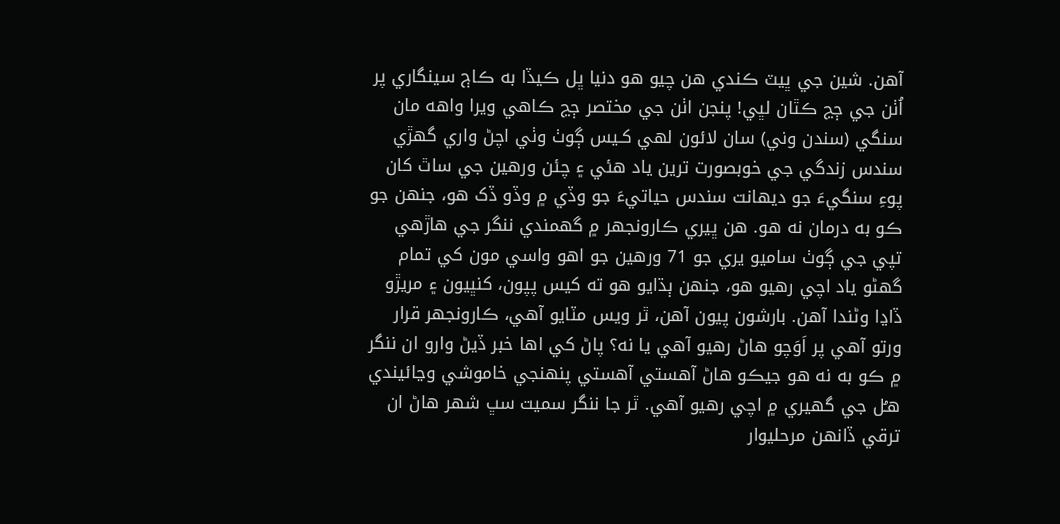آهن. شين جي ڀيٽ ڪندي هن چيو هو دنيا ڀل ڪيڏا به ڪاڄ سينگاري پر اُٺن جي ڄڃ ڪٿان لڀي! پنجن اٺن جي مختصر ڄڃ ڪاهي ويرا واهه مان سنگي (سندن وني) سان لائون لهي کـيس ڳوٺ وٺي اچڻ واري گهڙي سندس زندگي جي خوبصورت ترين ياد هئي ۽ چئن ورهين جي ساٿ کان پوءِ سنگيءَ جو ديهانت سندس حياتيءَ جو وڏي ۾ وڏو ڏک هو، جنهن جو ڪو به درمان نه هو. هن ڀيري ڪارونجهر ۾ گهمندي ننگر جي هاڙهي تپي جي ڳوٺ ساميو يري جو 71 ورهين جو اهو واسي مون کي تمام گهڻو ياد اچي رهيو هو، جنهن ٻڌايو هو ته کيس پپون، کنڀيون ۽ مريڙو ڏاڍا وڻندا آهن. بارشون پيون آهن، ٿر ويس مٽايو آهي، ڪارونجهر قرار ورتو آهي پر اَوَچو هاڻ رهيو آهي يا نه؟ پاڻ کي اها خبر ڏيڻ وارو ان ننگر ۾ ڪو به نه هو جيڪو هاڻ آهستي آهستي پنهنجي خاموشي وڃائيندي هـُل جي گهيري ۾ اچي رهيو آهي. ٿر جا ننگر سميت سڀ شهر هاڻ ان ترقي ڏانهن مرحليوار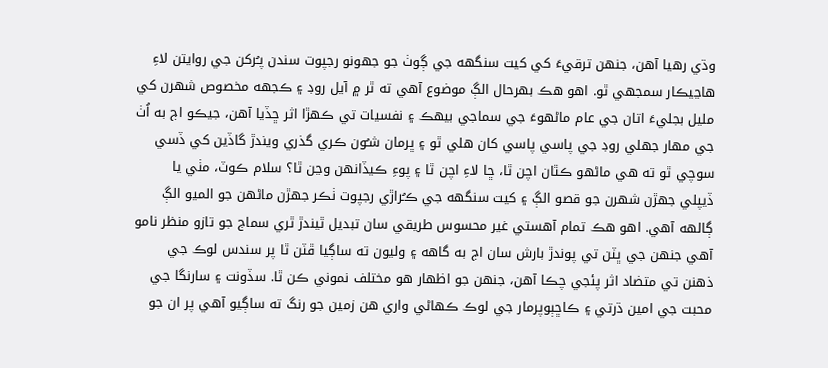وڌي رهيا آهن، جنهن ترقيءَ کي کيت سنگهه جي ڳوٺ جو جهونو رجپوت سندن پـُرکن جي روايتن لاءِ هاڃيڪار سمجهي ٿو. اهو هڪ بهرحال الڳ موضوع آهي ته ٿر ۾ آيل روڊ ۽ ڪجهه مخصوص شهرن کي مليل بجليءَ اتان جي عام ماڻهوءَ جي سماجي بيهڪ ۽ نفسيات تي ڪهڙا اثر ڇڏيا آهن، جيڪو اڄ به اُٺ  جي مهار جهلي روڊ جي پاسي پاسي کان هلي ٿو ۽ ڀرمان شـُون ڪري گذري ويندڙ گاڏين کي ڏسي سوچي ٿو ته هي ماڻهو ڪٿان اچن ٿا، ڇا لاءِ اچن ٿا ۽ پوءِ ڪيڏانهن وڃن ٿا؟ سلام ڪوٽ، مٺي يا ڏيپلي جهڙن شهرن جو قصو الڳ ۽ کيت سنگهه جي ڪـُراڙي رجپوت ٺڪر جهڙن ماڻهن جو الميو الڳ ڳالهه آهي. اهو هڪ تمام آهستي غير محسوس طريقي سان تبديل ٿيندڙ ٿري سماج جو تازو منظر نامو آهي جنهن جي ڀٽن تي پوندڙ بارش سان اڄ به گاهه ۽ وليون ته ساڳيا ڦٽن ٿا پر سندس لوڪ جي ذهنن تي متضاد اثر پئجي چڪا آهن، جنهن جو اظهار هو مختلف نموني ڪن ٿا. سڏونت ۽ سارنگا جي محبت جي امين ڌرتي ۽ ڪاڇٻوپرمار جي لوڪ ڪهاڻي واري هن زمين جو رنگ ته ساڳيو آهي پر ان جو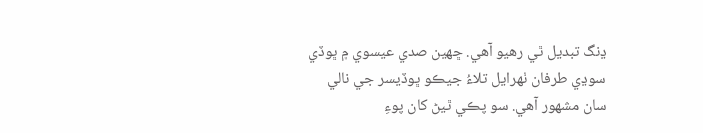ڍنگ تبديل ٿي رهيو آهي. ڇهين صدي عيسوي ۾ ڀوڏي سوڍي طرفان ٺهرايل تلاءُ جيڪو ڀوڏيسر جي نالي سان مشهور آهي. سو پڪي ٿيڻ کان پوءِ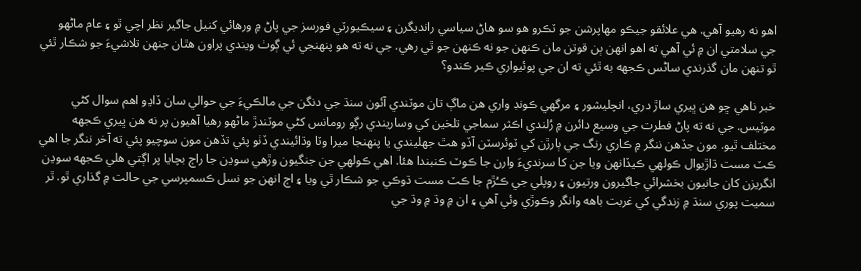اهو نه رهيو آهي. هي علائقو جيڪو مهاپرشن جو ٽڪرو هو سو هاڻ سياسي رانديگرن ۽ سيڪيورٽي فورسز جي پاڻ ۾ ورهائي کنيل جاگير نظر اچي ٿو ۽ عام ماڻهو جي سلامتي ان ۾ ئي آهي ته اهو انهن ٻن قوتن مان ڪنهن جو نه ڪنهن جو ٿي رهي. جي نه ته هو پنهنجي ئي ڳوٺ ويندي پراون هٿان جنهن تلاشيءَ جو شڪار ٿئي ٿو تنهن مان گذرندي ساڻس ڪجهه به ٿئي ته ان جي پوئيواري ڪير ڪندو؟

خبر ناهي ڇو هن ڀيري ساڙ دري، انچليشور ۽ مرگهي ڪونڊ واري هن ماڳ تان موٽندي آئون سنڌ جي دنگن جي مالڪيءَ جي حوالي سان ڏاڍو اهم سوال کڻي موٽيس. جي نه ته پاڻ فطرت جي وسيع دائرن ۾ رُلندي اڪثر سماجي تلخين کي وساريندي رڳو رومانس کڻي موٽندڙ ماڻهو رهيا آهيون پر نه هن ڀيري ڪجهه مختلف ٿيو. مون جڏهن ننگر ۾ ڪاري رنگ جي ٻارڙن کي ٽوئرسٽن آڏو هٿ جهليندي يا پنهنجا ميرا وٽا وڌائيندي ڏٺو پئي تڏهن مون سوچيو پئي ته آخر ننگر جا اهي ڪٽ مست ڌاڙيوال ڪولهي ڪيڏانهن ويا جن کا سرنديءَ وارن جا ڪوٽ ڪنبندا هئا. اهي ڪولهي جن جنگيون وڙهي سوڍن جا راڄ بچايا پر اڳتي هلي ڪجهه سوڍن انگريزن کان جانيون بخشرائي جاگيرون ورتيون ۽ روپلي جي ڪـُڙم جا ڪٽ مست ڌوڪي جو شڪار ٿي ويا ۽ اڄ انهن جو نسل ڪسمپرسي جي حالت ۾ گذاري ٿو. ٿر سميت پوري سنڌ ۾ زندگي کي غربت باهه وانگر وڪوڙي وئي آهي ۽ ان ۾ وڌ ۾ وڌ جي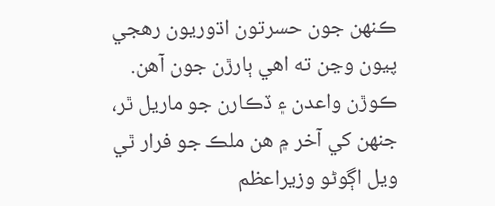ڪنهن جون حسرتون اڌوريون رهجي پيون وڃن ته اهي ٻارڙن جون آهن. ڪوڙن واعدن ۽ ڏڪارن جو ماريل ٿر، جنهن کي آخر ۾ هن ملڪ جو فرار ٿي ويل اڳوڻو وزيراعظم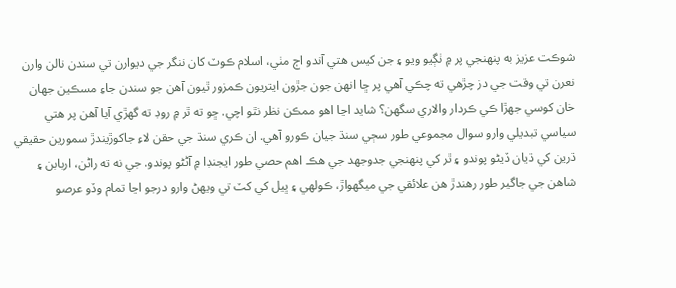شوڪت عزيز به پنهنجي پر ۾ ٺڳيو ويو ۽ جن کيس هتي آندو اڄ مٺي، اسلام ڪوٽ کان ننگر جي ديوارن تي سندن نالن وارن نعرن تي وقت جي دز چڙهي ته چڪي آهي پر ڇا انهن جون جڙون ايتريون ڪمزور ٿيون آهن جو سندن جاءِ مسڪين جهان خان کوسي جهڙا ڪي ڪردار والاري سگهن؟ شايد اڃا اهو ممڪن نظر نٿو اچي. ڇو ته ٿر ۾ روڊ ته گهڙي آيا آهن پر هتي سياسي تبديلي وارو سوال مجموعي طور سڄي سنڌ جيان ڪورو آهي. ان ڪري سنڌ جي حقن لاءِ جاکوڙيندڙ سمورين حقيقي ڌرين کي ڌيان ڏيڻو پوندو ۽ ٿر کي پنهنجي جدوجهد جي هڪ اهم حصي طور ايجنڊا ۾ آڻڻو پوندو. جي نه ته راڻن، اربابن ۽ شاهن جي جاگير طور رهندڙ هن علائقي جي ميگهواڙ، ڪولهي ۽ ڀيل کي کٽ تي ويهڻ وارو درجو اڃا تمام وڏو عرصو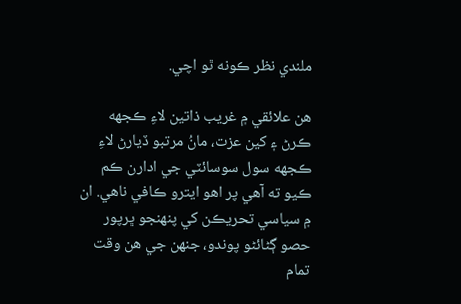ملندي نظر ڪونه ٿو اچي.

هن علائقي ۾ غريب ذاتين لاءِ ڪجهه ڪرڻ ۽ کين عزت، مانُ مرتبو ڏيارڻ لاءِ ڪجهه سول سوسائٽي جي ادارن ڪم ڪيو ته آهي پر اهو ايترو ڪافي ناهي. ان ۾ سياسي تحريڪن کي پنهنجو ڀرپور حصو ڳڻائڻو پوندو، جنهن جي هن وقت تمام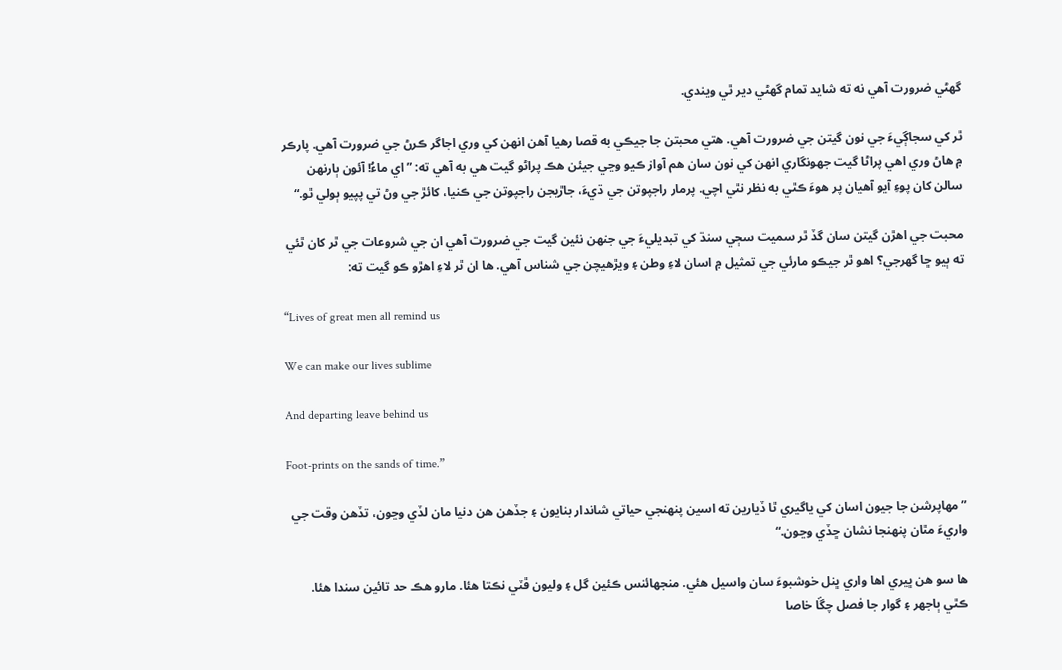گهڻي ضرورت آهي نه ته شايد تمام گهڻي دير ٿي ويندي.

ٿر کي سجاڳيءَ جي نون گيتن جي ضرورت آهي. هتي محبتن جا جيڪي به قصا رهيا آهن انهن کي وري اجاگر ڪرڻ جي ضرورت آهي. پارڪر ۾ هاڻ وري اهي پراڻا گيت جهونگاري انهن کي نون سان هم آواز ڪيو وڃي جيئن هڪ پراڻو گيت هي به آهي ته: ”اي ماءُ! آئون ٻارنهن سالن کان پوءِ آيو آهيان پر هوءَ ڪٿي به نظر نٿي اچي. پرمار راجپوتن جي ڌيءَ، جاڙيجن راجپوتن جي ڪنيا، کائڙ جي وڻ تي پپيو ٻولي ٿو.“

محبت جي اهڙن گيتن سان گڏ ٿر سميت سڄي سنڌ کي تبديليءَ جي جنهن نئين گيت جي ضرورت آهي ان جي شروعات جي ٿر کان ٿئي ته ٻيو ڇا گهرجي؟ اهو ٿر جيڪو مارئي جي تمثيل ۾ اسان لاءِ وطن ۽ ويڙهيچن جي شناس آهي. ها ان ٿر لاءِ اهڙو ڪو گيت ته:

“Lives of great men all remind us

We can make our lives sublime

And departing leave behind us

Foot-prints on the sands of time.”

”مهاپرشن جا جيون اسان کي ياگيري ٿا ڏيارين ته اسين پنهنجي حياتي شاندار بنايون ۽ جڏهن هن دنيا مان لڏي وڃون، تڏهن وقت جي واريءَ مٿان پنهنجا نشان ڇڏي وڃون.“

ها سو هن ڀيري اها واري ڀنل خوشبوءَ سان واسيل هئي. منجهائنس ڪئين گل ۽ وليون ڦٽي نڪتا هئا. مارو هڪ حد تائين سندا هئا. ڪٿي ٻاجهر ۽ گوار جا فصل چڱا خاصا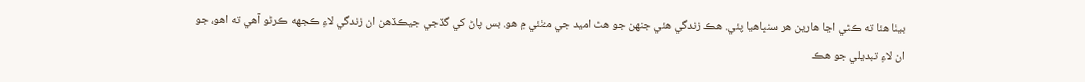بيٺا هئا ته ڪٿي اڃا هارين هر سنڀاهيا پئي. هڪ زندگي هئي جنهن جو هٿ اميد جي مـُٺئي ۾ هو. بس پاڻ کي گڏجي جيڪڏهن ان زندگي لاءِ ڪجهه ڪرڻو آهي ته اهو، جو ان لاءِ تبديلي جو هڪ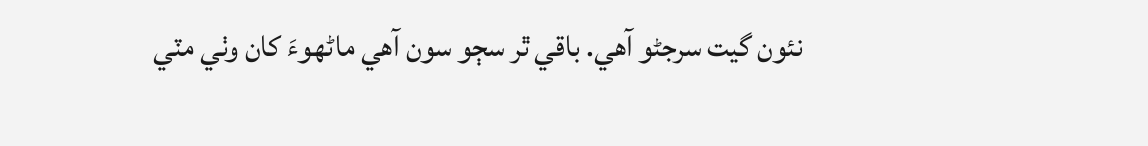نئون گيت سرجڻو آهي. باقي ٿر سڄو سون آهي ماڻهوءَ کان وٺي مٽي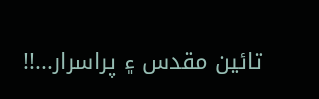تائين مقدس ۽ پراسرار...!!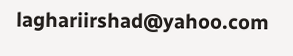laghariirshad@yahoo.com